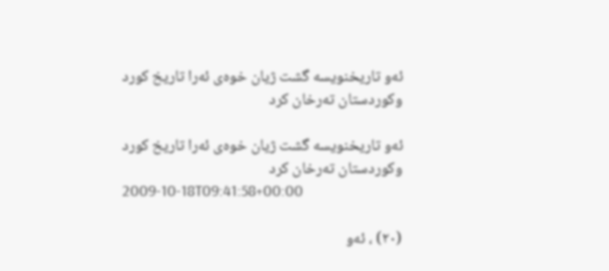ئه‌و تاريخنويسه‌ گشت ژيان خوه‌ی ئه‌را تاريخ كورد وكوردستان ته‌رخان كرد

ئه‌و تاريخنويسه‌ گشت ژيان خوه‌ی ئه‌را تاريخ كورد وكوردستان ته‌رخان كرد
2009-10-18T09:41:58+00:00

(٢٠) ، ئه‌و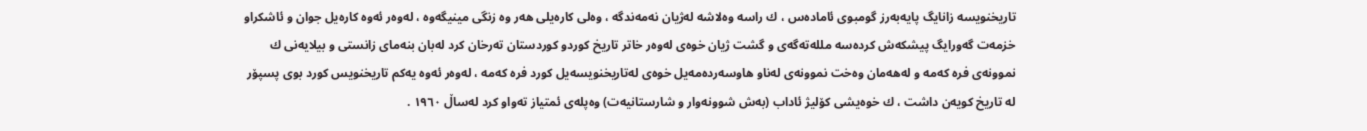تاريخنويسه‌ زانايگ پايه‌به‌رز گومبوی ئاماده‌س ، ك راسه‌ وه‌لاشه‌ له‌ژيان نه‌مه‌ندگه‌ ، وه‌لی كاره‌يلی هه‌ر وه‌ زنگی مينيگه‌وه‌ ، له‌وه‌ر ئه‌وه‌ كاره‌يل جوان و ئاشكراو خزمه‌ت گه‌ورايگ پيشكه‌ش كرده‌سه‌ ملله‌ته‌گه‌ی و گشت ژيان خوه‌ی له‌وه‌ر خاتر تاريخ كوردو كوردستان ته‌رخان كرد له‌بان بنه‌مای زانستی و بيلايه‌نی ك نموونه‌ی فره‌ كه‌مه‌ و له‌هه‌مان وه‌خت نموونه‌ی له‌ناو هاوسه‌رده‌مه‌يل خوه‌ی له‌تاريخنويسه‌يل كورد فره‌ كه‌مه‌ ، له‌وه‌ر ئه‌وه‌ يه‌كم تاريخنويس كورد بوی پسپۆر له‌ تاريخ كويه‌ن داشت ، ك خوه‌يشی كۆليژ ئاداب (به‌ش شوونه‌وار و شارستانيه‌ت) وه‌پله‌ی ئمتياز ته‌واو كرد له‌ساڵ ١٩٦٠ .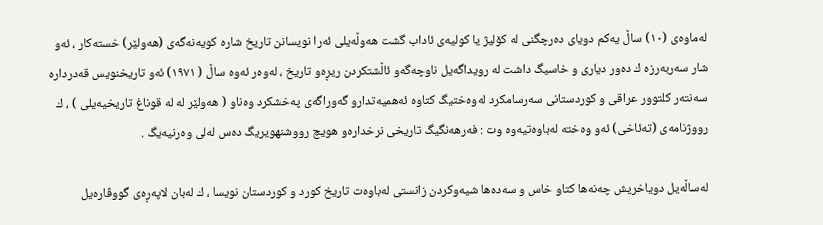له‌ماوه‌ی (١٠) ساڵ يه‌كم دويای ده‌رچگنی له‌ كۆليژ يا كوليه‌ی ئاداب گشت هه‌وڵه‌يلی ئه‌را نويسانن تاريخ شاره‌ كويه‌نه‌گه‌ی (هه‌ولێر) خسته‌كار ، ئه‌و شار سه‌ربه‌رزه‌ ك ده‌ور دياری و خاسيگ داشت له‌ رويداگه‌يل ناوچه‌گه‌و ئاڵشتكردن ريڕه‌و تاريخ ، له‌وه‌ر ئه‌وه‌ ساڵ ( ١٩٧١) ئه‌و تاريخنويس قه‌درداره‌ سه‌نته‌ر كلتوور عراقی و كوردستانی سه‌رسامكرد له‌وه‌ختيگ كتاوه‌ ئه‌هميه‌تدارو گه‌وراگه‌ی په‌خشكرد وه‌ناو ( هه‌ولێر له‌ له‌ قوناغ تاريخيه‌يلی ) ، ك رووژنامه‌ی (ته‌ئاخی) ئه‌و وه‌خته‌ له‌باوه‌تيه‌وه‌ وت : فه‌رهه‌نگيگ تاريخی نرخداره‌و هويچ رووشنهويريگ ده‌س له‌لی وه‌رنيه‌يگ .

له‌ساڵه‌يل دوياخريش چه‌نه‌ها كتاو خاس و سه‌ده‌ها شيه‌وكردن زانستی له‌باوه‌ت تاريخ كورد و كوردستان نويسا ، ك له‌بان لاپه‌ڕه‌ی گووڤاره‌يل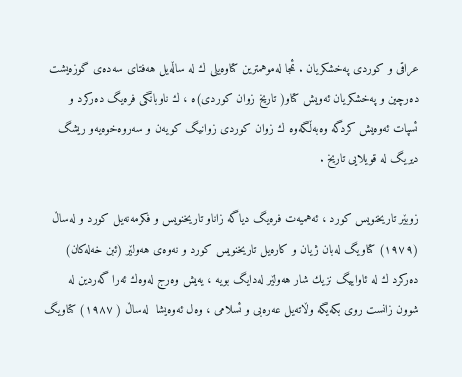عراقی و كوردی په‌خشكريان . ئمجا له‌موهمترين كتاوه‌يلی ك له‌ ساڵه‌يل هه‌فتای سه‌ده‌ی گوزه‌يشت ده‌رچين و په‌خشكريان ئه‌ويش كتاو( تاريخ زوان كوردی)ه‌ ، ك ناوبانگی فره‌يگ ده‌ركرد و ئسپات ئه‌وه‌يش كردگه‌ وه‌به‌ڵگه‌وه‌ ك زوان كوردی زوانيگ كويه‌ن و سه‌روه‌خوه‌يه‌و ريشگ ديريگ له‌ قويلايی تاريخ .

زوبێر تاريخنويس كورد ، ئه‌هميه‌ت فره‌يگ دياگه‌ زاناو تاريخنويس و فكرمه‌نه‌يل كورد و له‌ساڵ (١٩٧٩) كتاويگ له‌بان ژيان و كاره‌يل تاريخنويس كورد و نه‌وه‌ی هه‌ولێر (ئبن خه‌له‌كان) ده‌ركرد ك له‌ ئاواييگ نزيك شار هه‌ولێر له‌دايگ بويه‌ ، يه‌يش وه‌رج له‌وه‌ك ئه‌را گه‌ردين له‌ شوون زانست روی بكه‌يگه‌ وڵاته‌يل عه‌ره‌بی و ئسلامی ، وه‌ل ئه‌وه‌يشا  له‌ساڵ ( ١٩٨٧) كتاويگ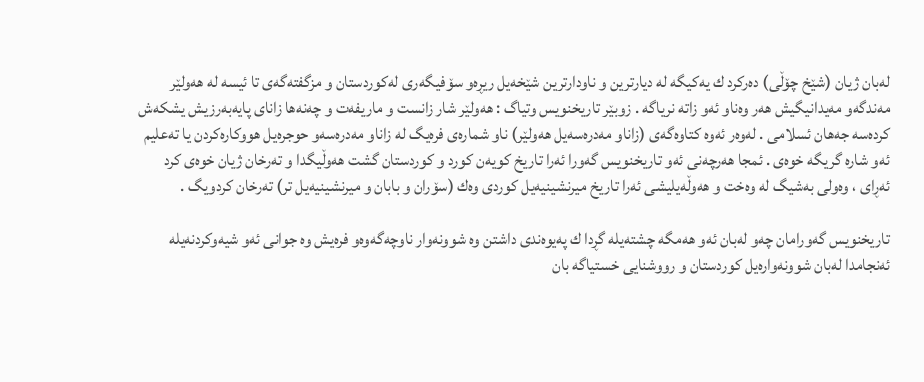له‌بان ژيان (شێخ چۆڵی) ده‌ركرد ك يه‌كيگه‌ له‌ ديارترين و ناودارترين شێخه‌يل ريڕه‌و سۆفيگه‌ری له‌كوردستان و مزگفته‌گه‌ی تا ئيسه‌ له‌ هه‌ولێر مه‌ندگه‌و مه‌يدانيگيش هه‌ر وه‌ناو ئه‌و زاته‌ نرياگه‌ . زوبێر تاريخنويس وتياگ : هه‌ولێر شار زانست و ماريفه‌ت و چه‌نه‌ها زانای پايه‌به‌رزيش يشكه‌ش كرده‌سه‌ جه‌هان ئسلامی . له‌وه‌ر ئه‌وه‌ كتاوه‌گه‌ی (زاناو مه‌دره‌سه‌يل هه‌ولێر) ناو شماره‌ی فره‌يگ له‌ زاناو مه‌دره‌سه‌و حوجره‌يل هووكاره‌كردن يا ته‌عليم ئه‌و شاره‌ گريگه‌ خوه‌ی . ئمجا هه‌رچه‌نی ئه‌و تاريخنويس گه‌ورا ئه‌را تاريخ كويه‌ن كورد و كوردستان گشت هه‌وڵيگدا و ته‌رخان ژيان خوه‌ی كرد ئه‌ڕای ، وه‌ولی به‌شيگ له‌ وه‌خت و هه‌وڵه‌يليشی ئه‌را تاريخ ميرنشينيه‌يل كوردی وه‌ك (سۆران و بابان و ميرنشينيه‌يل تر) ته‌رخان كردويگ .

تاريخنويس گه‌ورامان چه‌و له‌بان ئه‌و هه‌مگه‌ چشته‌يله‌ گڕدا ك په‌يوه‌ندی داشتن وه‌ شوونه‌وار ناوچه‌گه‌وه‌و فره‌يش وه‌ جوانی ئه‌و شيه‌وكردنه‌يله‌ ئه‌نجامدا له‌بان شوونه‌واره‌يل كوردستان و رووشنايی خستياگه‌ بان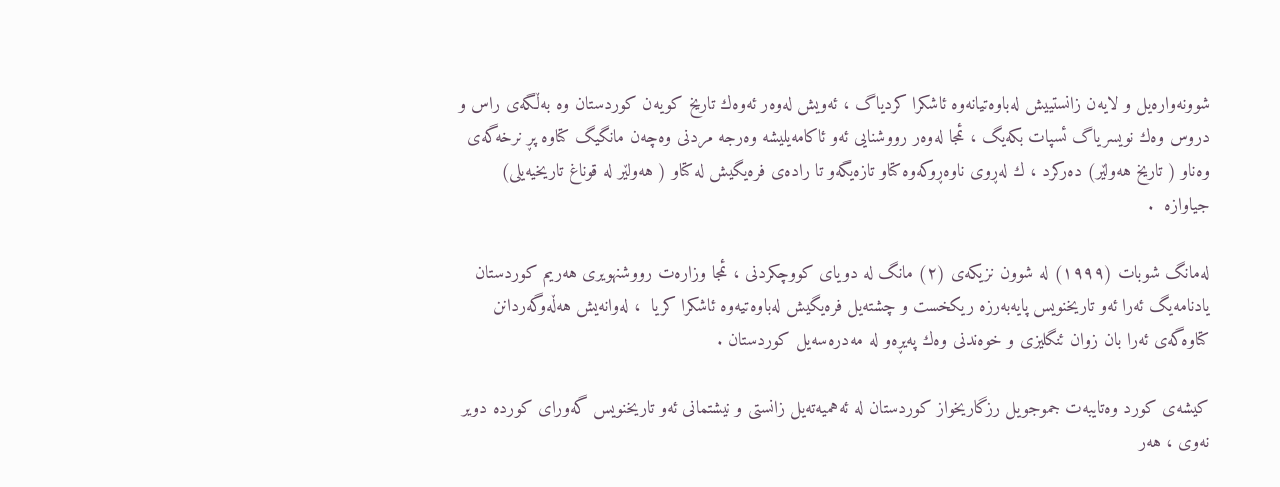شوونه‌واره‌يل و لايه‌ن زانستييش له‌باوه‌تيانه‌وه‌ ئاشكرا كردياگ ، ئه‌ويش له‌وه‌ر ئه‌وه‌ك تاريخ كويه‌ن كوردستان وه‌ به‌ڵگه‌ی راس و دروس وه‌ك نويسرياگ ئسپات بكه‌يگ ، ئمجا له‌وه‌ر رووشنايی ئه‌و ئاكامه‌يليشه‌ وه‌رجه‌ مردنی وه‌چه‌ن مانگيگ كتاوه‌ پڕ نرخه‌گه‌ی وه‌ناو ( تاريخ هه‌ولێر) ده‌ركرد ، ك له‌ڕوی ناوه‌ڕوكه‌وه‌ كتاو تازه‌يگه‌و تا راده‌ی فره‌يگيش له‌ كتاو ( هه‌ولێر له‌ قوناغ تاريخيه‌يلی) جياوازه‌  .

له‌مانگ شوبات (١٩٩٩) له‌ شوون نزيكه‌ی (٢) مانگ له‌ دويای كووچكردنی ، ئمجا وزاره‌ت رووشنهويری هه‌ريم كوردستان يادنامه‌يگ ئه‌را ئه‌و تاريخنويس پايه‌به‌رزه‌ ريكخست و چشته‌يل فره‌يگيش له‌باوه‌تيه‌وه‌ ئاشكرا كريا  ، له‌وانه‌يش هه‌ڵه‌وگه‌ردانن كتاوه‌گه‌ی ئه‌را بان زوان ئنگليزی و خوه‌ندنی وه‌ك په‌يڕه‌و له‌ مه‌دره‌سه‌يل كوردستان .

كيشه‌ی كورد وه‌تايبه‌ت جموجويل رزگاريخواز كوردستان له‌ ئه‌هميه‌ته‌يل زانستی و نيشتمانی ئه‌و تاريخنويس گه‌ورای كورده‌ دوير نه‌وی ، هه‌ر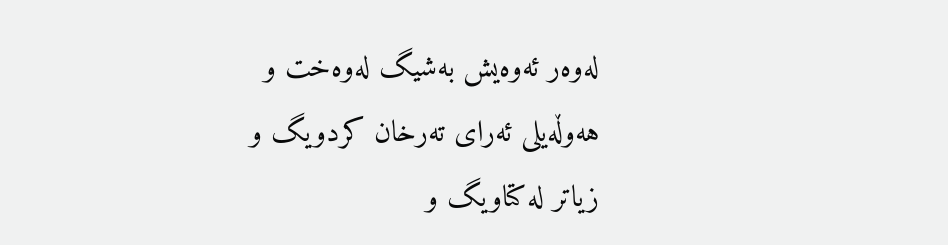له‌وه‌ر ئه‌وه‌يش به‌شيگ له‌وه‌خت و هه‌وڵه‌يلی ئه‌رای ته‌رخان كردويگ و زياتر له‌ كتاويگ و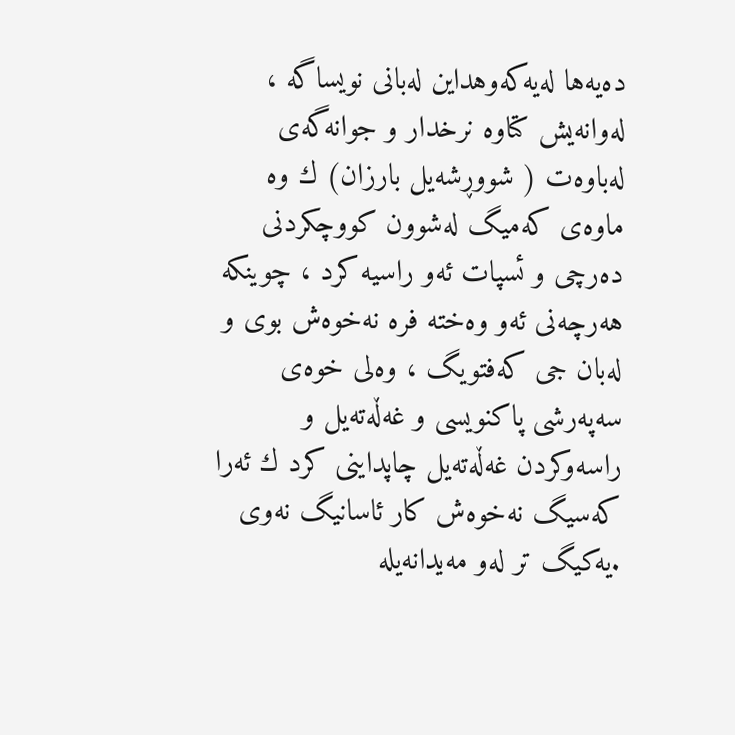ده‌يه‌ها له‌يه‌كه‌وهداين له‌بانی نويساگه‌ ، له‌وانه‌يش كتاوه‌ نرخدار و جوانه‌گه‌ی له‌باوه‌ت ( شووڕشه‌يل بارزان) ك وه‌ ماوه‌ی كه‌ميگ له‌شوون كووچكردنی ده‌رچی و ئسپات ئه‌و راسيه‌ كرد ، چوينكه‌ هه‌رچه‌نی ئه‌و وه‌خته‌ فره‌ نه‌خوه‌ش بوی و له‌بان جی كه‌فتويگ ، وه‌لی خوه‌ی سه‌په‌رشی پاكنويسی و غه‌ڵه‌ته‌يل و راسه‌وكردن غه‌ڵه‌ته‌يل چاپداينی كرد ك ئه‌را كه‌سيگ نه‌خوه‌ش كار ئاسانيگ نه‌وی .يه‌كيگ تر له‌و مه‌يدانه‌يله‌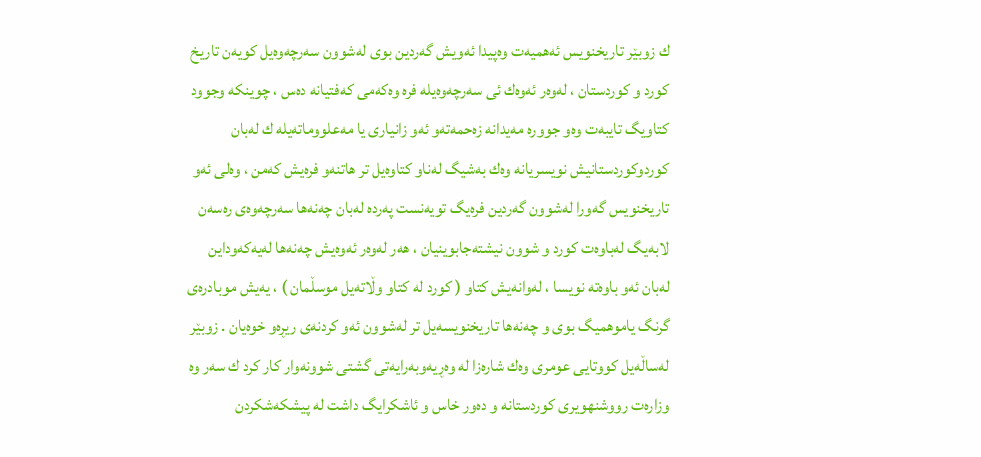ك زوبێر تاريخنويس ئه‌هميه‌ت وه‌پيدا ئه‌ويش گه‌ردين بوی له‌شوون سه‌رچه‌وه‌يل كويه‌ن تاريخ كورد و كوردستان ، له‌وه‌ر ئه‌وه‌ك ئی سه‌رچه‌وه‌يله‌ فره‌ وه‌كه‌می كه‌فتيانه‌ ده‌س ، چوينكه‌ وجوود كتاويگ تايبه‌ت وه‌و جووره‌ مه‌يدانه‌ زه‌حمه‌ته‌و ئه‌و زانياری يا مه‌علووماته‌يله‌ ك له‌بان كوردوكوردستانيش نويسريانه‌ وه‌ك به‌شيگ له‌ناو كتاوه‌يل تر هاتنه‌و فره‌يش كه‌من ، وه‌لی ئه‌و تاريخنويس گه‌ورا له‌شوون گه‌ردين فره‌يگ تويه‌نست په‌رده‌ له‌بان چه‌نه‌ها سه‌رچه‌وه‌ی ره‌سه‌ن لابه‌يگ له‌باوه‌ت كورد و شوون نيشته‌جابوينيان ، هه‌ر له‌وه‌ر ئه‌وه‌يش چه‌نه‌ها له‌يه‌كه‌وداين له‌بان ئه‌و باوه‌ته‌ نويسا ، له‌وانه‌يش كتاو ( كورد له‌ كتاو وڵاته‌يل موسڵمان ) ، يه‌يش موبادره‌ی گرنگ ياموهميگ بوی و چه‌نه‌ها تاريخنويسه‌يل تر له‌شوون ئه‌و كردنه‌ی ريڕه‌و خوه‌يان . زوبێر له‌ساڵه‌يل كووتايی عومری وه‌ك شاره‌زا له‌ وه‌ڕيه‌وبه‌رايه‌تی گشتی شوونه‌وار كار كرد ك سه‌ر وه‌ وزاره‌ت رووشنهويری كوردستانه‌ و ده‌ور خاس و ئاشكرايگ داشت له‌ پيشكه‌شكردن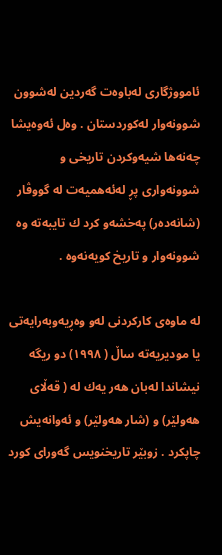ئامووژگاری له‌باوه‌ت گه‌ردين له‌شوون شوونه‌وار له‌كوردستان . وه‌ل ئه‌وه‌يشا چه‌نه‌ها شيه‌وكردن تاريخی و شوونه‌واری پڕ له‌ئه‌هميه‌ت له‌ گووڤار (شانه‌ده‌ر) په‌خشه‌و كرد ك تايبه‌ته‌ وه‌ شوونه‌وار و تاريخ كويه‌نه‌وه‌ .

له‌ ماوه‌ی كاركردنی له‌و وه‌ڕيه‌وبه‌رايه‌تی يا موديريه‌ته‌ ساڵ ( ١٩٩٨) دو ريگه‌ نيشاندا له‌بان هه‌ر يه‌ك له‌ ( قه‌ڵای هه‌ولێر) و (شار هه‌ولێر) و ئه‌وانه‌يش چاپكرد . زوبێر تاريخنويس گه‌ورای كورد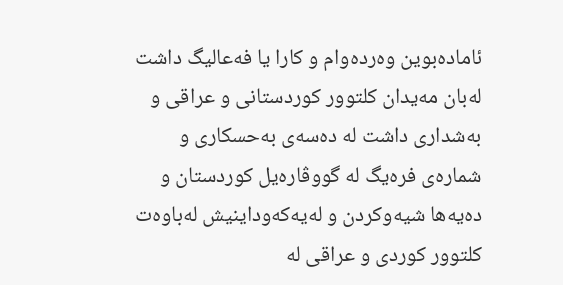ئاماده‌بوين وه‌رده‌وام و كارا يا فه‌عاليگ داشت له‌بان مه‌يدان كلتوور كوردستانی و عراقی و به‌شداری داشت له‌ ده‌سه‌ی به‌حسكاری و شماره‌ی فره‌يگ له‌ گووڤاره‌يل كوردستان و ده‌يه‌ها شيه‌وكردن و له‌يه‌كه‌وداينيش له‌باوه‌ت كلتوور كوردی و عراقی له‌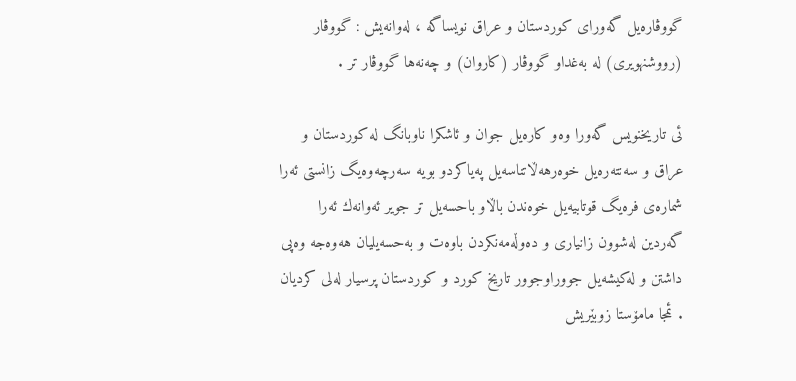گووڤاره‌يل گه‌ورای كوردستان و عراق نويساگه‌ ، له‌وانه‌يش : گووڤار (رووشنهويری) له‌ به‌غداو گووڤار (كاروان) و چه‌نه‌ها گووڤار تر .

ئی تاريخنويس گه‌ورا وه‌و كاره‌يل جوان و ئاشكرا ناوبانگ له‌ كوردستان و عراق و سه‌نته‌ره‌يل خوه‌رهه‌ڵاتناسه‌يل په‌ياكردو بويه‌ سه‌رچه‌وه‌يگ زانستی ئه‌را شماره‌ی فره‌يگ قوتابيه‌يل خوه‌ندن باڵاو باحسه‌يل تر جوير ئه‌وانه‌ك ئه‌را گه‌ردين له‌شوون زانياری و ده‌وڵه‌مه‌نكردن باوه‌ت و به‌حسه‌يليان هه‌وه‌جه‌ وه‌پی داشتن و له‌كيشه‌يل جووراوجوور تاريخ كورد و كوردستان پرسيار له‌لی كرديان . ئمجا مامۆستا زوبێريش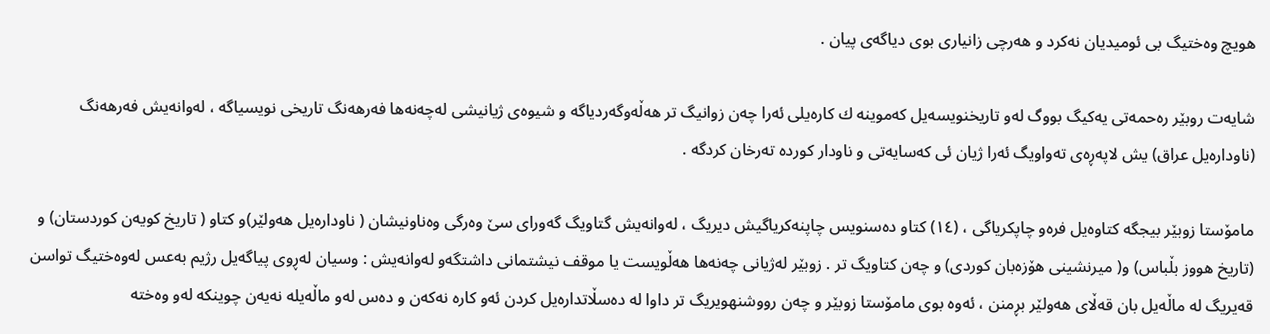هويچ وه‌ختيگ بی ئوميديان نه‌كرد و هه‌رچی زانياری بوی دياگه‌ی پيان .

شايه‌ت روبێر ره‌حمه‌تی يه‌كيگ بووگ له‌و تاريخنويسه‌يل كه‌موينه‌ ك كاره‌يلی ئه‌را چه‌ن زوانيگ تر هه‌ڵه‌وگه‌ردياگه‌ و شيوه‌ی ژيانيشی له‌چه‌نه‌ها فه‌رهه‌نگ تاريخی نويسياگه‌ ، له‌وانه‌يش فه‌رهه‌نگ (ناوداره‌يل عراق) يش لاپه‌ڕه‌ی ته‌واويگ ئه‌را ژيان ئی كه‌سايه‌تی و ناودار كورده‌ ته‌رخان كردگه‌ .

مامۆستا زوبێر بيجگه‌ كتاوه‌يل فره‌و چاپكرياگی ، (١٤) كتاو ده‌سنويس چاپنه‌كرياگيش ديريگ ، له‌وانه‌يش گتاويگ گه‌ورای سێ وه‌رگی وه‌ناونيشان ( ناوداره‌يل هه‌ولێر)و كتاو ( تاريخ كويه‌ن كوردستان) و (تاريخ هووز بڵباس) و( ميرنشينی هۆزه‌بان كوردی) و چه‌ن كتاويگ تر . زوبێر له‌ژيانی چه‌نه‌ها هه‌ڵويست يا موقف نيشتمانی داشتگه‌و له‌وانه‌يش : وسيان له‌ڕوی پياگه‌يل رژيم به‌عس له‌وه‌ختيگ تواسن قه‌يريگ له‌ ماڵه‌يل بان قه‌ڵای هه‌ولێر بڕمنن ، ئه‌وه‌ بوی مامۆستا زوبێر و چه‌ن رووشنهويريگ تر داوا له‌ ده‌سڵاتداره‌يل كردن ئه‌و كاره‌ نه‌كه‌ن و ده‌س له‌و ماڵه‌يله‌ نه‌يه‌ن چوينكه‌ له‌و وه‌خته‌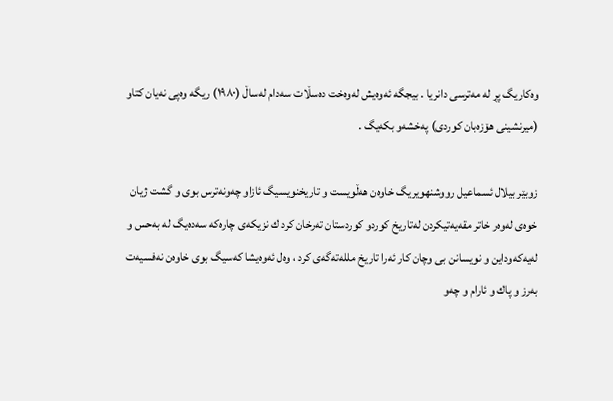وه‌كاريگ پڕ له‌ مه‌ترسی دانريا . بيجگه‌ ئه‌وه‌يش له‌وه‌خت ده‌سڵات سه‌دام له‌ساڵ (١٩٨٠) ريگه‌ وه‌پی نه‌يان كتاو (ميرنشينی هۆزه‌بان كوردی) په‌خشه‌و بكه‌يگ .

زوبێر بيلال ئسماعيل رووشنهويريگ خاوه‌ن هه‌ڵويست و تاريخنويسيگ ئازاو چه‌ونه‌ترس بوی و گشت ژيان خوه‌ی له‌وه‌ر خاتر مقه‌يه‌تيكردن له‌تاريخ كوردو كوردستان ته‌رخان كرد ك نزيكه‌ی چاره‌كه‌ سه‌ده‌يگ له‌ به‌حس و له‌يه‌كه‌وداين و نويسانن بی وچان كار ئه‌را تاريخ ملله‌ته‌گه‌ی كرد ، وه‌ل ئه‌وه‌يشا كه‌سيگ بوی خاوه‌ن نه‌فسيه‌ت به‌رز و پاك و ئارام و چه‌و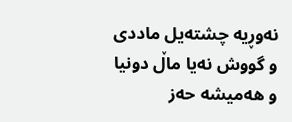نه‌وڕيه‌ چشته‌يل ماددی و گووش نه‌يا ماڵ دونيا و هه‌ميشه‌ حه‌ز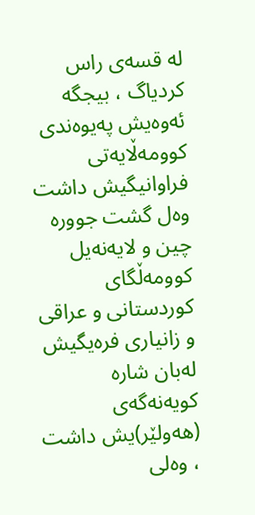له‌ قسه‌ی راس كردياگ ، بيجگه‌ ئه‌وه‌يش په‌يوه‌ندی كوومه‌ڵايه‌تی فراوانيگيش داشت وه‌ل گشت جووره‌ چين و لايه‌نه‌يل كوومه‌ڵگای كوردستانی و عراقی و زانياری فره‌يگيش له‌بان شاره‌ كويه‌نه‌گه‌ی (هه‌ولێر)يش داشت ، وه‌لی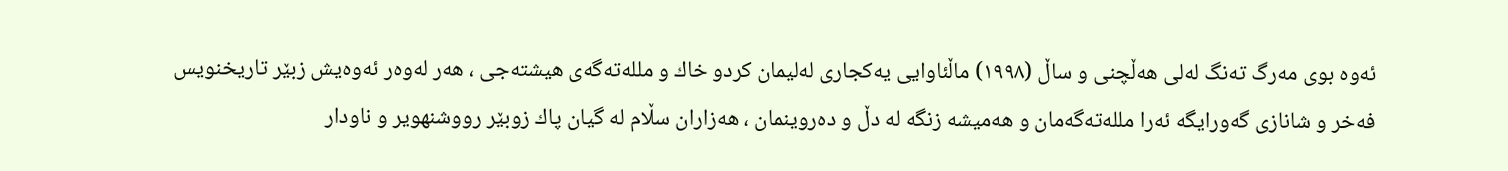ئه‌وه‌ بوی مه‌رگ ته‌نگ له‌لی هه‌ڵچنی و ساڵ (١٩٩٨) ماڵئاوايی يه‌كجاری له‌ليمان كردو خاك و ملله‌ته‌گه‌ی هيشته‌جی ، هه‌ر له‌وه‌ر ئه‌وه‌يش زبێر تاريخنويس فه‌خر و شانازی گه‌ورايگه‌ ئه‌را ملله‌ته‌گه‌مان و هه‌ميشه‌ زنگه‌ له‌ دڵ و ده‌روينمان ، هه‌زاران سڵام له‌ گيان پاك زوبێر رووشنهوير و ناودار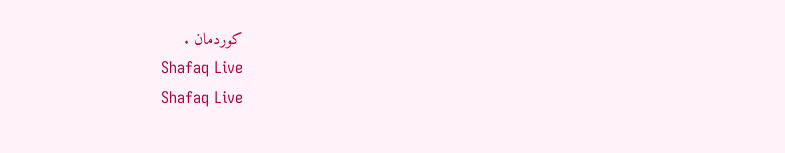كوردمان .
Shafaq Live
Shafaq Live